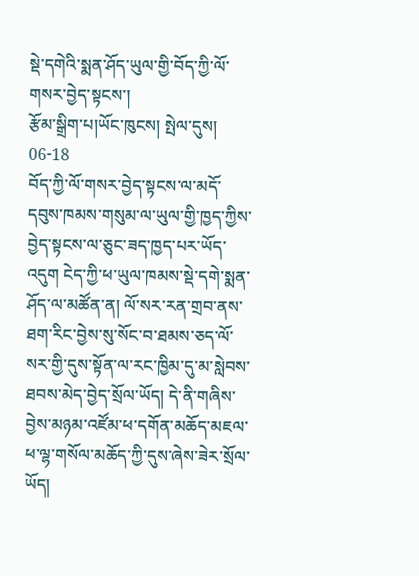སྡེ་དགེའི་སྨན་ཤོད་ཡུལ་གྱི་བོད་ཀྱི་ལོ་གསར་བྱེད་སྟངས་།
རྩོམ་སྒྲིག་པ།ཡོང་ཁུངས། སྤེལ་དུས། 06-18
བོད་ཀྱི་ལོ་གསར་བྱེད་སྟངས་ལ་མདོ་དབུས་ཁམས་གསུམ་ལ་ཡུལ་གྱི་ཁྱད་ཀྱིས་བྱེད་སྟངས་ལ་ཅུང་ཟད་ཁྱད་པར་ཡོད་འདུག ངེད་ཀྱི་ཕ་ཡུལ་ཁམས་སྡེ་དགེ་སྨན་ཤོད་ལ་མཚོན་ན། ལོ་སར་རན་གྲབ་ནས་ཐག་རིང་བྱེས་སུ་སོང་བ་ཐམས་ཅད་ལོ་སར་གྱི་དུས་སྟོན་ལ་རང་ཁྱིམ་དུ་མ་སླེབས་ཐབས་མེད་བྱེད་སྲོལ་ཡོད། དེ་ནི་གཞིས་བྱེས་མཉམ་འཛོམ་ཕ་དགོན་མཆོད་མཇལ་ཕ་ལྷ་གསོལ་མཆོད་ཀྱི་དུས་ཞེས་ཟེར་སྲོལ་ཡོད།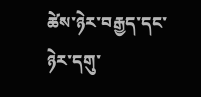ཚེས་ཉེར་བརྒྱད་དང་ཉེར་དགུ་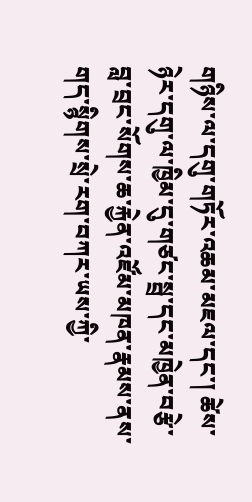གཉིས་ལ་དགུ་གཏོར་འཆམ་མཇལ་དང་། ཚེས་ཉེར་དགུ་ལ་ཁྱིམ་དུ་གཙང་སྦྲ་དང་མཁྱེན་བརྩེ་བླ་བྲང་སོགས་ཆ་རྐྱེན་འཛོམ་མཁན་རྣམས་ནས་གད་སྙིགས་སྲེ་རག་བཀར་ཡས་ཀྱི་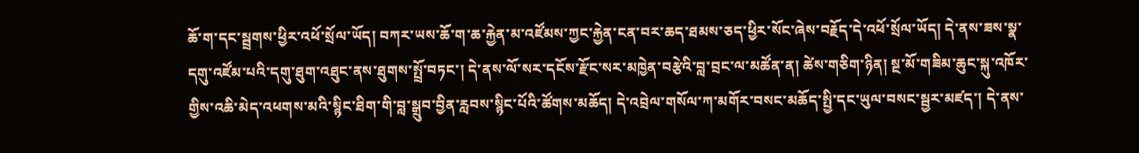ཆོ་ག་དང་སྦྲགས་ཕྱིར་འཕོ་སྲོལ་ཡོད། བཀར་ཡས་ཆོ་ག་ཆ་རྐྱེན་མ་འཛོམས་ཀྱང་རྐྱེན་ངན་བར་ཆད་ཐམས་ཅད་ཕྱིར་སོང་ཞེས་བརྗོད་དེ་འཕོ་སྲོལ་ཡོད། དེ་ནས་ཟས་སྣ་དགུ་འཛོམ་པའི་དགུ་ཐུག་འཐུང་ནས་ཐུགས་སྤྲོ་བཏང་། དེ་ནས་ལོ་སར་དངོས་རྫོང་སར་མཁྱེན་བརྩེའི་བླ་བྲང་ལ་མཚོན་ན། ཚེས་གཅིག་ཉིན། སྔ་མོ་གཟིམ་ཆུང་སྐུ་འཁོར་གྱིས་འཆི་མེད་འཕགས་མའི་སྙིང་ཐིག་གི་བླ་སྒྲུབ་བྱིན་རླབས་སྙིང་པོའི་ཚོགས་མཆོད། དེ་འབྲེལ་གསོལ་ཀ་མགོར་བསང་མཆོད་སྤྱི་དང་ཡུལ་བསང་སྦྱར་མཛད་། དེ་ནས་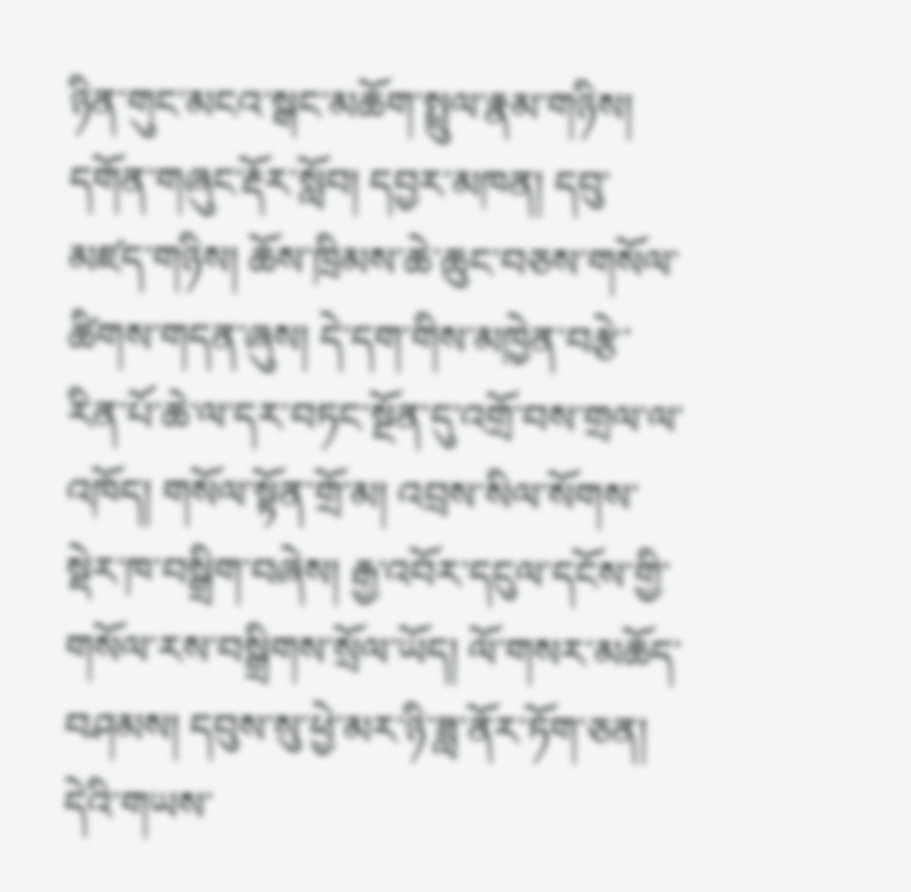ཉིན་གུང་མངའ་སྒང་མཆོག་སྤྲུལ་རྣམ་གཉིས། དགོན་གཞུང་རྡོར་སློབ། དབྱར་མཁན། དབུ་མཛད་གཉིས། ཆོས་ཁྲིམས་ཆེ་ཆུང་བཅས་གསོལ་ཚིགས་གདན་ཞུས། དེ་དག་གིས་མཁྱེན་བརྩེ་རིན་པོ་ཆེ་ལ་དར་བཏང་སྔོན་དུ་འགྲོ་བས་གྲལ་ལ་འཁོད། གསོལ་སྟོན་གྲོ་མ། འབྲས་སིལ་སོགས་སྡེར་ཁ་བསྒྲིག་བཞེས། རྒྱ་འབོར་དངུལ་དངོས་གྱི་གསོལ་རས་བསྒྲིགས་སྲོལ་ཡོད། ལོ་གསར་མཆོད་བཤམས། དབུས་སུ་ཕྱེ་མར་ཉི་ཟླ་ནོར་ཏོག་ཅན། དེའི་གཡས་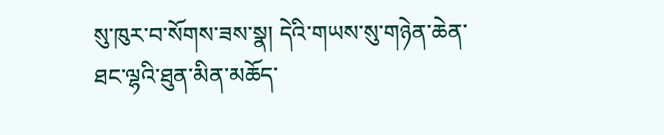སུ་ཁུར་བ་སོགས་ཟས་སྣ། དེའི་གཡས་སུ་གཉེན་ཆེན་ཐང་ལྷའི་ཐུན་མིན་མཆོད་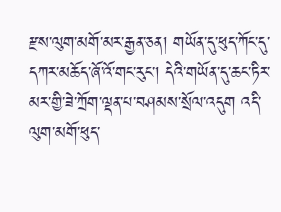རྫས་ལུག་མགོ་མར་རྒྱན་ཅན། གཡོན་དུ་ཕུད་ཀོང་དུ་དཀར་མཆོད་ཞོ་འོ་གང་རུང་། དེའི་གཡོན་དུ་ཆང་ཏིར་མར་གྱི་ཟེ་ཀྲོག་ལྡན་པ་བཤམས་སྲོལ་འདུག འདི་ལུག་མགོ་ཕུད་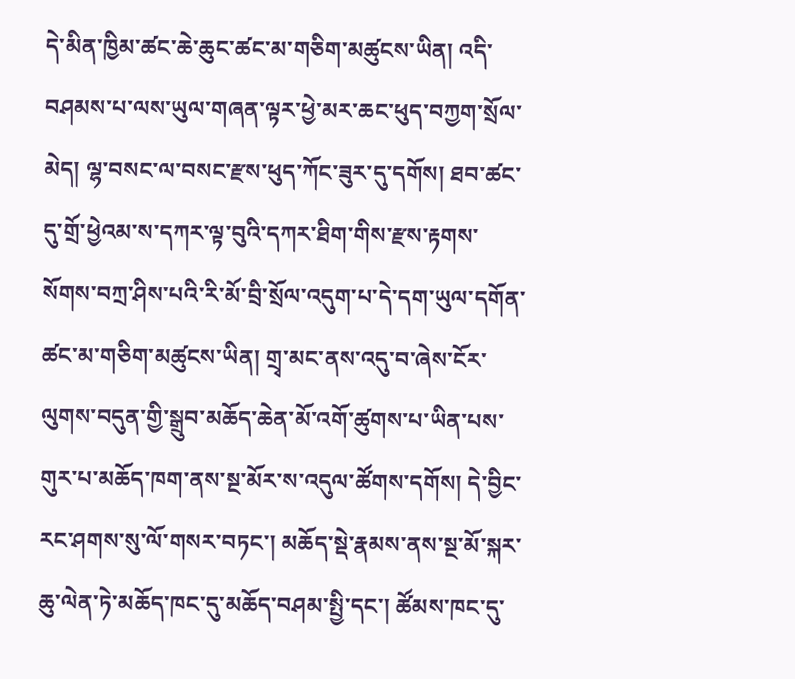དེ་མིན་ཁྱིམ་ཚང་ཆེ་ཆུང་ཚང་མ་གཅིག་མཚུངས་ཡིན། འདི་བཤམས་པ་ལས་ཡུལ་གཞན་ལྟར་ཕྱེ་མར་ཆང་ཕུད་བཀྱག་སྲོལ་མེད། ལྷ་བསང་ལ་བསང་རྫས་ཕུད་ཀོང་ཟུར་དུ་དགོས། ཐབ་ཚང་དུ་གྲོ་ཕྱེའམ་ས་དཀར་ལྟ་བུའི་དཀར་ཐིག་གིས་རྫས་རྟགས་སོགས་བཀྲ་ཤིས་པའི་རི་མོ་བྲི་སྲོལ་འདུག་པ་དེ་དག་ཡུལ་དགོན་ཚང་མ་གཅིག་མཚུངས་ཡིན། གྲྭ་མང་ནས་འདུ་བ་ཞེས་ངོར་ལུགས་བདུན་གྱི་སྒྲུབ་མཆོད་ཆེན་མོ་འགོ་ཚུགས་པ་ཡིན་པས་གུར་པ་མཆོད་ཁག་ནས་སྔ་མོར་ས་འདུལ་ཚོགས་དགོས། དེ་བྱིང་རང་ཤགས་སུ་ལོ་གསར་བཏང་། མཆོད་སྡེ་རྣམས་ནས་སྔ་མོ་སྐར་ཆུ་ལེན་ཏེ་མཆོད་ཁང་དུ་མཆོད་བཤམ་སྤྱི་དང་། ཚོམས་ཁང་དུ་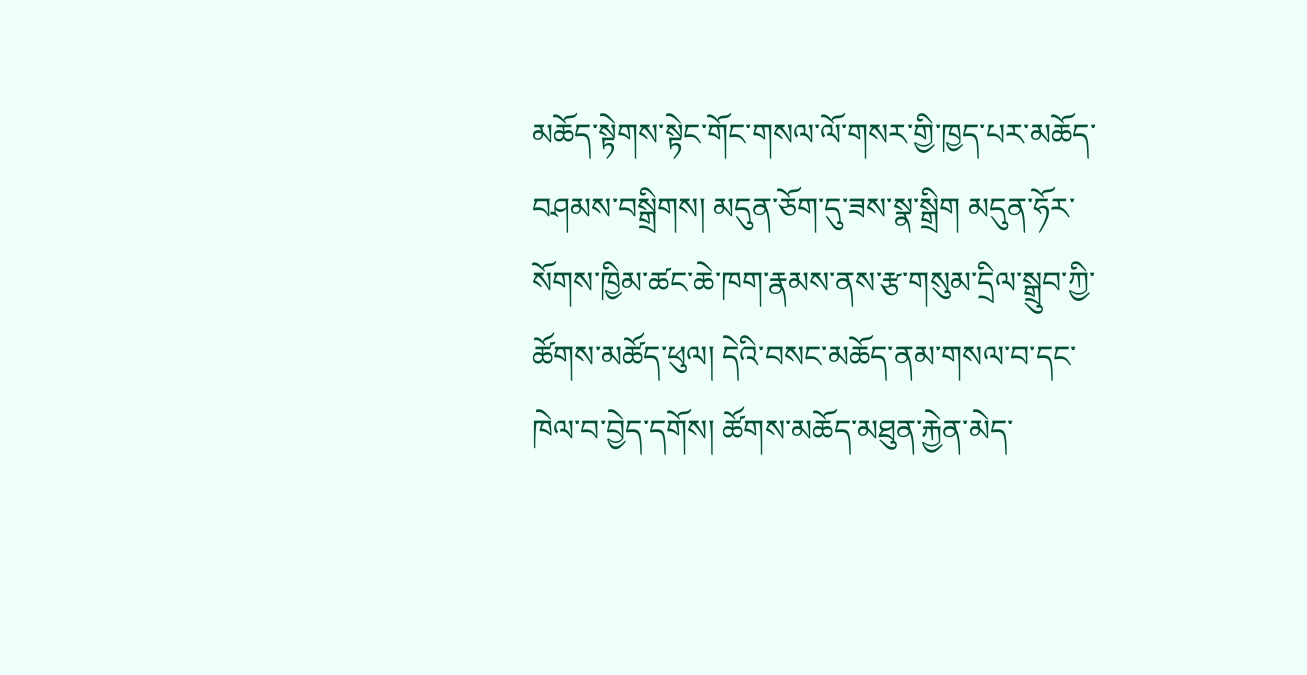མཆོད་སྟེགས་སྟེང་གོང་གསལ་ལོ་གསར་གྱི་ཁྱད་པར་མཆོད་བཤམས་བསྒྲིགས། མདུན་ཅོག་དུ་ཟས་སྣ་སྒྲིག མདུན་ཧོར་སོགས་ཁྱིམ་ཚང་ཆེ་ཁག་རྣམས་ནས་རྩ་གསུམ་དྲིལ་སྒྲུབ་ཀྱི་ཚོགས་མཚོད་ཕུལ། དེའི་བསང་མཆོད་ནམ་གསལ་བ་དང་ཁེལ་བ་བྱེད་དགོས། ཚོགས་མཆོད་མཐུན་རྐྱེན་མེད་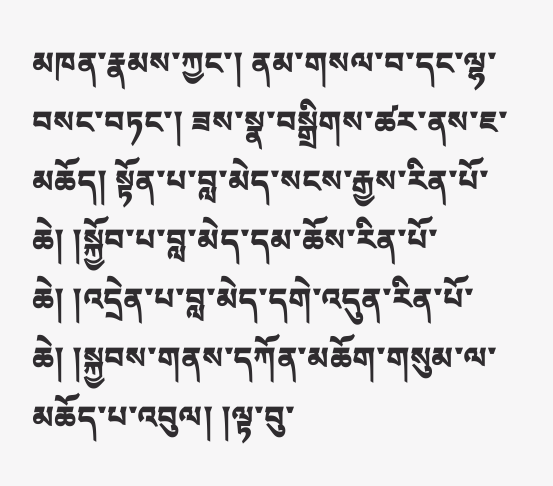མཁན་རྣམས་ཀྱང་། ནམ་གསལ་བ་དང་ལྷ་བསང་བཏང་། ཟས་སྣ་བསྒྲིགས་ཚར་ནས་ཇ་མཆོད། སྟོན་པ་བླ་མེད་སངས་རྒྱས་རིན་པོ་ཆེ། །སྐྱོབ་པ་བླ་མེད་དམ་ཆོས་རིན་པོ་ཆེ། །འདྲེན་པ་བླ་མེད་དགེ་འདུན་རིན་པོ་ཆེ། །སྐྱབས་གནས་དཀོན་མཆོག་གསུམ་ལ་མཆོད་པ་འབུལ། །ལྟ་བུ་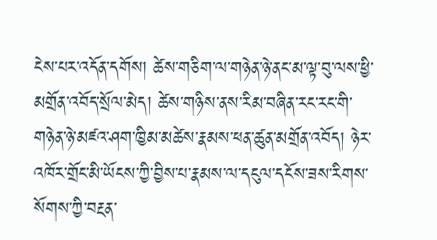ངེས་པར་འདོན་དགོས། ཚེས་གཅིག་ལ་གཉེན་ཉེ་ནང་མ་ལྟ་བུ་ལས་ཕྱི་མགྲོན་འབོད་སྲོལ་མེད། ཚེས་གཉིས་ནས་རིམ་བཞིན་རང་རང་གི་གཉེན་ཉེ་མཛའ་ཤག་ཁྱིམ་མཚེས་རྣམས་ཕན་ཚུན་མགྲོན་འབོད། ཉེར་འཁོར་གྲོང་མི་ཡོངས་ཀྱི་བྱིས་པ་རྣམས་ལ་དངུལ་དངོས་ཟས་རིགས་སོགས་ཀྱི་བརྔན་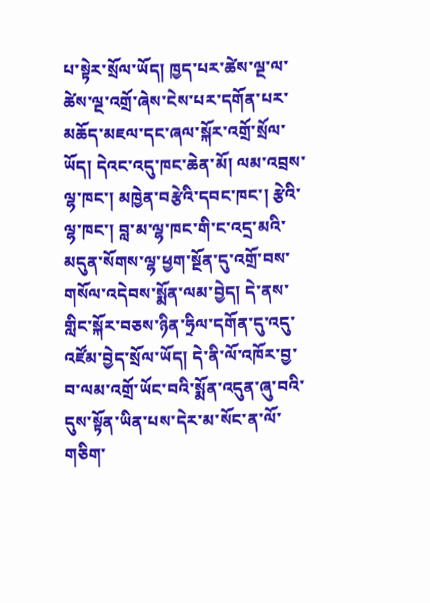པ་སྟེར་སྲོལ་ཡོད། ཁྱད་པར་ཚེས་ལྔ་ལ་ཚེས་ལྔ་འགྲོ་ཞེས་ངེས་པར་དགོན་པར་མཆོད་མཇལ་དང་ཞལ་སྐོར་འགྲོ་སྲོལ་ཡོད། དེའང་འདུ་ཁང་ཆེན་མོ། ལམ་འབྲས་ལྷ་ཁང་། མཁྱེན་བརྩེའི་དབང་ཁང་། རྩེའི་ལྷ་ཁང་། བླ་མ་ལྷ་ཁང་གི་ང་འདྲ་མའི་མདུན་སོགས་ལྷ་ཕྱག་སྔོན་དུ་འགྲོ་བས་གསོལ་འདེབས་སྨོན་ལམ་བྱེད། དེ་ནས་གླིང་སྐོར་བཅས་ཉིན་ཧྲིལ་དགོན་དུ་འདུ་འཛོམ་བྱེད་སྲོལ་ཡོད། དེ་ནི་ལོ་འཁོར་བྱ་བ་ལམ་འགྲོ་ཡོང་བའི་སྨོན་འདུན་ཞུ་བའི་དུས་སྟོན་ཡིན་པས་དེར་མ་སོང་ན་ལོ་གཅིག་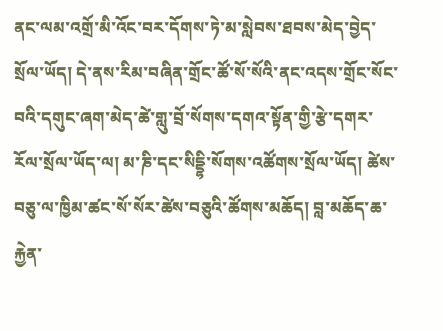ནང་ལམ་འགྲོ་མི་འོང་བར་དོགས་ཏེ་མ་སླེབས་ཐབས་མེད་བྱེད་སྲོལ་ཡོད། དེ་ནས་རིམ་བཞིན་གྲོང་ཚོ་སོ་སོའི་ནང་འདས་གྲོང་སོང་བའི་དགུང་ཞག་མེད་ཚེ་གླུ་བྲོ་སོགས་དགའ་སྟོན་གྱི་རྩེ་དགར་རོལ་སྲོལ་ཡོད་ལ། མ་ཎི་དང་སིདྡྷི་སོགས་འཚོགས་སྲོལ་ཡོད། ཚེས་བཅུ་ལ་ཁྱིམ་ཚང་སོ་སོར་ཚེས་བཅུའི་ཚོགས་མཆོད། བླ་མཆོད་ཆ་རྐྱེན་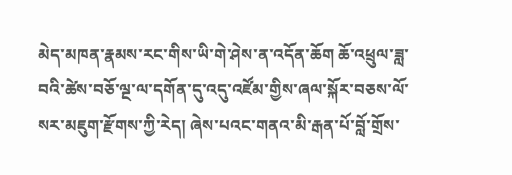མེད་མཁན་རྣམས་རང་གིས་ཡི་གེ་ཤེས་ན་འདོན་ཆོག ཆོ་འཕྲུལ་ཟླ་བའི་ཚེས་བཅོ་ལྔ་ལ་དགོན་དུ་འདུ་འཛོམ་གྱིས་ཞལ་སྐོར་བཅས་ལོ་སར་མཇུག་རྫོགས་ཀྱི་རེད། ཞེས་པའང་གནའ་མི་རྒན་པོ་བློ་གྲོས་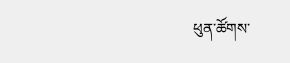ཕུན་ཚོགས་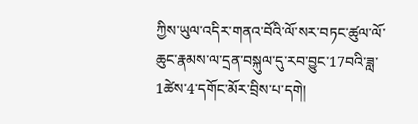ཀྱིས་ཡུལ་འདིར་གནའ་བོའི་ལོ་སར་བཏང་ཚུལ་ལོ་ཆུང་རྣམས་ལ་དྲན་བསྐུལ་དུ་རབ་བྱུང་17བའི་ཟླ་1ཚེས་4་དགོང་མོར་བྲིས་པ་དགེ།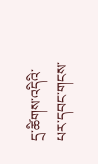དྲ་ཚིགས་འདིའི་པར་དབང་གངས་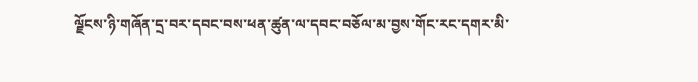ལྗོངས་ཉི་གཞོན་དྲ་བར་དབང་བས་ཕན་ཚུན་ལ་དབང་བཅོལ་མ་བྱས་གོང་རང་དགར་མི་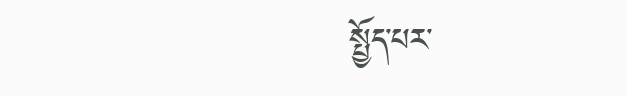སྤྱོད་པར་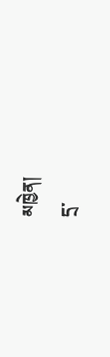མཁྱེན།
དྲ་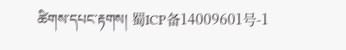ཚིགས་དཔང་རྟགས། 蜀ICP备14009601号-1